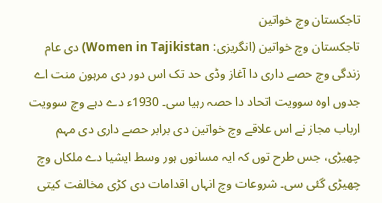تاجکستان وچ خواتین
تاجکستان وچ خواتین (انگریزی: Women in Tajikistan) دی عام زندگی وچ حصے داری دا آغاز وڈی حد تک اس دور دی مرہون منت اے جدوں اوہ سوویت اتحاد دا حصہ رہیا سی۔ 1930ء دے دہے وچ سوویت ارباب مجاز نے اس علاقے وچ خواتین دی برابر حصے داری دی مہم چھیڑی، جس طرح توں کہ ایہ مسانوں ہور وسط ایشیا دے ملکاں وچ چھیڑی گئی سی۔ شروعات وچ انہاں اقدامات دی کڑی مخالفت کيتی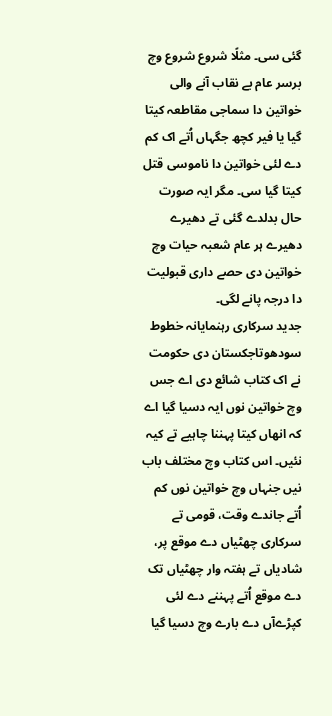گئی سی۔ مثلًا شروع شروع وچ برسر عام بے نقاب آنے والی خواتین دا سماجی مقاطعہ کيتا گیا یا فیر کچھ جگہاں اُتے اک کم دے لئی خواتین دا ناموسی قتل کيتا گیا سی۔ مگر ایہ صورت حال بدلدے گئی تے دھیرے دھیرے ہر عام شعبہ حیات وچ خواتین دی حصے داری قبولیت دا درجہ پانے لگی۔
جدید سرکاری رہنمایانہ خطوط
سودھوتاجکستان دی حکومت نے اک کتاب شائع دی اے جس وچ خواتین نوں ایہ دسیا گیا اے کہ انھاں کيتا پہننا چاہیے تے کیہ نئيں۔ اس کتاب وچ مختلف باب نيں جنہاں وچ خواتین نوں کم اُتے جاندے وقت، قومی تے سرکاری چھٹیاں دے موقع پر، شادیاں تے ہفتہ وار چھٹیاں تک دے موقع اُتے پہننے دے لئی کپڑےآں دے بارے وچ دسیا گیا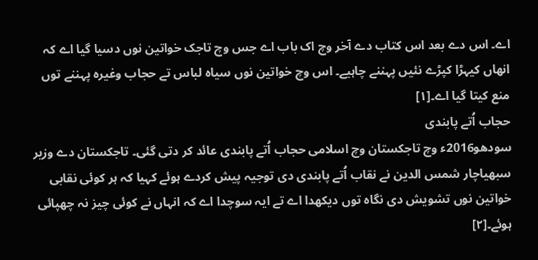اے۔ اس دے بعد اس کتاب دے آخر وچ اک باب اے جس وچ تاجک خواتین نوں دسیا گیا اے کہ انھاں کیہڑا کپڑے نئيں پہننے چاہیے۔ اس وچ خواتین نوں سیاہ لباس تے حجاب وغیرہ پہننے توں منع کيتا گیا اے۔[۱]
حجاب اُتے پابندی
سودھو2016ء وچ تاجکستان وچ اسلامی حجاب اُتے پابندی عائد کر دتی گئی۔ تاجکستان دے وزیر سبھیاچار شمس الدین نے نقاب اُتے پابندی دی توجیہ پیش کردے ہوئے کہیا کہ ہر کوئی نقابی خواتین نوں تشویش دی نگاہ توں دیکھدا اے تے ایہ سوچدا اے کہ انہاں نے کوئی چیز نہ چھپائی ہوئے۔[۲]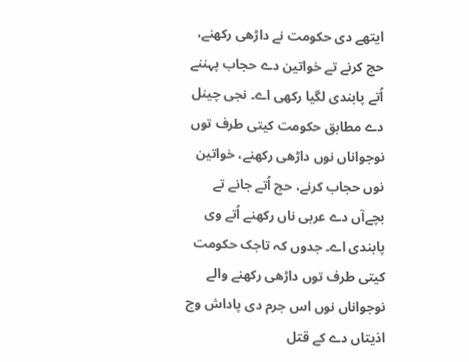ایتھے دی حکومت نے داڑھی رکھنے، حج کرنے تے خواتین دے حجاب پہننے اُتے پابندی لگیا رکھی اے۔ نجی چینل دے مطابق حکومت کیتی طرف توں نوجواناں نوں داڑھی رکھنے، خواتین نوں حجاب کرنے، حج اُتے جانے تے بچےآں دے عربی ناں رکھنے اُتے وی پابندی اے۔ جدوں کہ تاجک حکومت کیتی طرف توں داڑھی رکھنے والے نوجواناں نوں اس جرم دی پاداش وچ اذیتاں دے کے قتل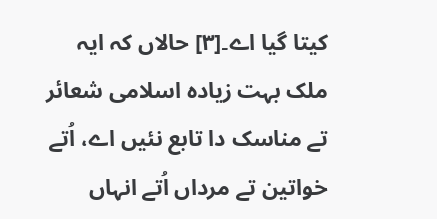کيتا گیا اے۔[۳] حالاں کہ ایہ ملک بہت زیادہ اسلامی شعائر تے مناسک دا تابع نئيں اے، اُتے خواتین تے مرداں اُتے انہاں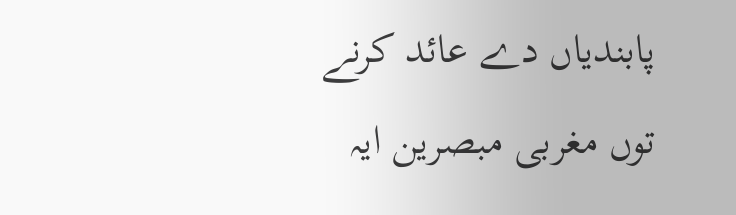پابندیاں دے عائد کرنے توں مغربی مبصرین ایہ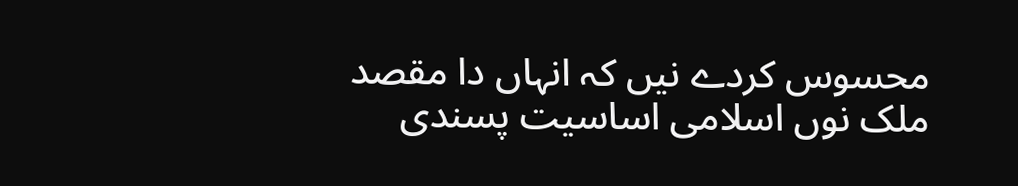محسوس کردے نيں کہ انہاں دا مقصد ملک نوں اسلامی اساسیت پسندی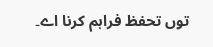توں تحفظ فراہم کرنا اے۔